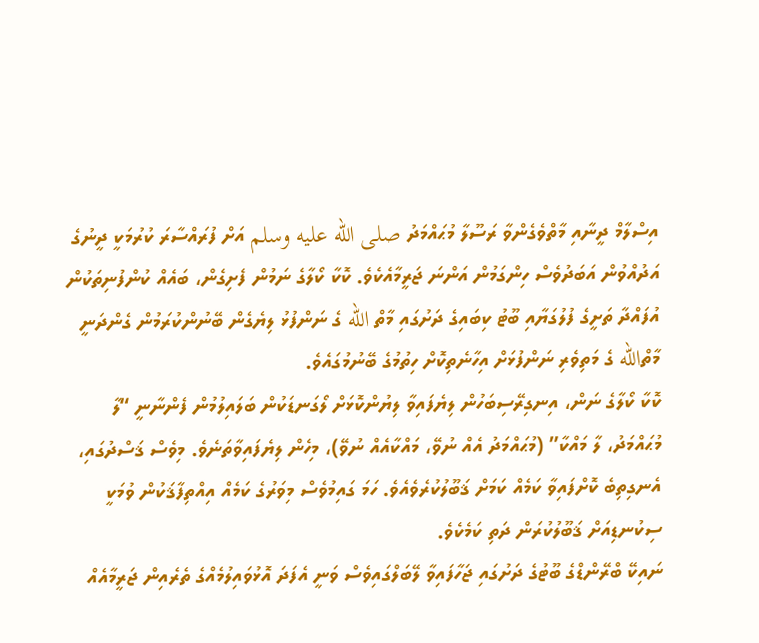އިސްލާމް ދީނާއި މާތްވެގެންވާ ރަސޫލާ މުޙައްމަދު صلى الله عليه وسلم އަށް ފުރައްސާރަ ކުރުމަކީ ދީނުގެ އަދުއްވުން އަބަދުވެސް ހިންގަމުން އަންނަ ޖަރީމާއެކެވެ. ކޮކާ ކޯލާގެ ނަމުން ފެށިގެން، ބައެއް ކުންފުނިތަކުން އުފައްދާ ތަށީގެ ފުލުގަޔާއި ބޫޓު ކިބައިގެ ދަށުގައި މާތް الله ގެ ނަންފުޅު ލިޔެގެން ބޭނުންކުރަމުން ގެންދަނީ މާތްالله ގެ މަތިވެރި ނަންފުޅަށް އިހާނެތިކޮށް ހިތުމުގެ ބޭނުމުގައެވެ.
ކޮކާ ކޯލާގެ ނަން، އިނގިރޭސިބަހުން ލިޔެފައިވާ ލިޔުންކޮޅަށް ލޯގަނޑަކުން ބަލައިލުމުން ފެންނާނީ “ލާ މުޙައްމަދު، ލާ މައްކާ” (މުޙައްމަދު އެއް ނުވޭ، މައްކާއެއް ނުވޭ)، މިހެން ލިޔެފައިވާތަނެވެ. މިވެސް ޤަސްދުގައި، އެނގިތިބެ ކޮށްފައިވާ ކަމެއް ކަމަށް ޤަބޫލުކުރެވެއެވެ. ހަމަ ގައިމުވެސް މިވަރުގެ ކަމެއް އިއްތިފާޤަކުން ވުމަކީ ސިކުނޑިއަށް ޤަބޫލުކުރަން ދަތި ކަމެކެވެ.
ނައިކޭ ބްރޭންޑްގެ ބޫޓުގެ ދަށުގައި ޖަހާފައިވާ ލޭބަލްގައިވެސް ވަނީ އެފަދަ އޮޅުވައިލުމެއްގެ ތެރެއިން ޖަރީމާއެއް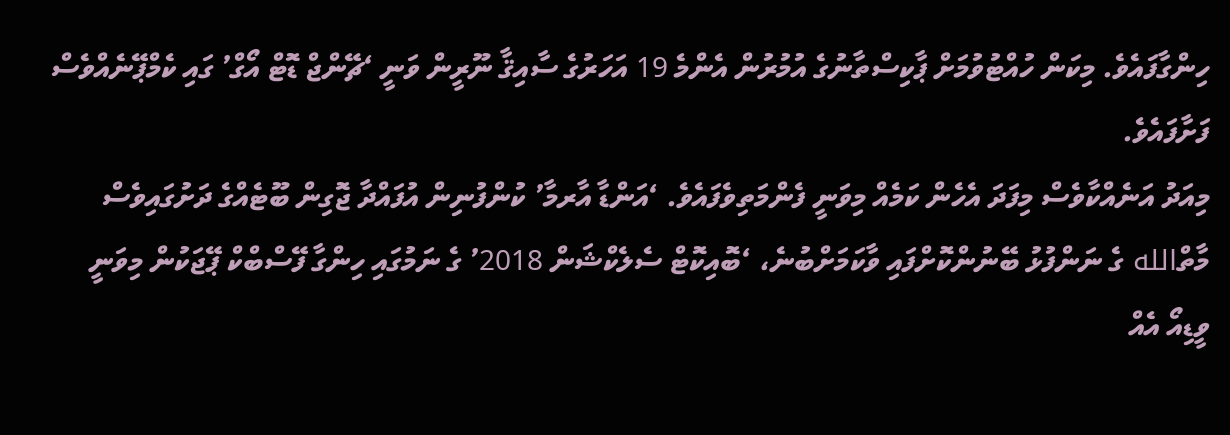ހިންގާފައެވެ. މިކަން ހުއްޓުވުމަށް ޕާކިސްތާނުގެ އުމުރުން އެންމެ 19 އަހަރުގެ ސާއިޤާ ނޫރީން ވަނީ ‘ޗޭންޖް ޑޮޓް އޯގް’ ގައި ކެމްޕޭނެއްވެސް ފަށާފައެވެ.
މިއަދު އަނެއްކާވެސް މިފަދަ އެހެން ކަމެއް މިވަނީ ފެންމަތިވެފައެވެ. ‘އަންޑާ އާރމާ’ ކުންފުނިން އުފައްދާ ޖޮގިން ބޫޓެއްގެ ދަށުގައިވެސް މާތްالله ގެ ނަންފުޅު ބޭނުންކޮށްފައި ވާކަމަށްބުނެ، ‘ބޮއިކޮޓް ސެލެކްޝަން 2018’ ގެ ނަމުގައި ހިންގާ ފޭސްބްކް ޕޭޖަކުން މިވަނީ ވީޑިއޯ އެއް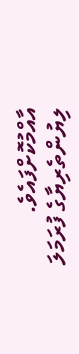އާއްމުކޮށްފައެވެ.
ލިޔުންތެރިޔާގެ ފުރަމަލަ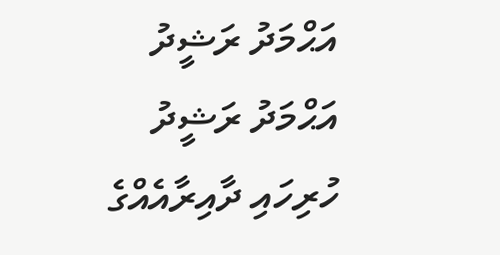އަޙްމަދު ރަޝީދު
އަޙްމަދު ރަޝީދު
ހުރިހައި ދާއިރާއެއްގެ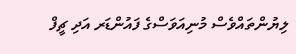ލިޔުންތައްވެސް މުނިއަވަސްގެ ފައުންޑަރ އަދި ޗީފް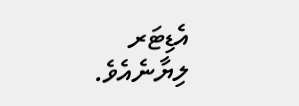އެޑިޓަރ ލިޔާނެއެވެ.